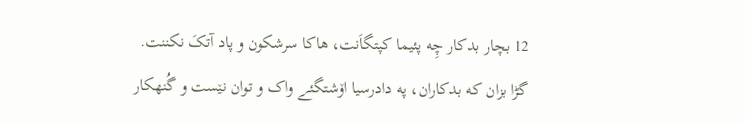12 بچار بدکار چِه پئیما کپتگاَنت، هاکا سرشکون و پاد آتکَ نکننت.
گڑا بزان که بدکاران، په دادرسیا اۆشتگئے واک و توان نێست و گُنهکار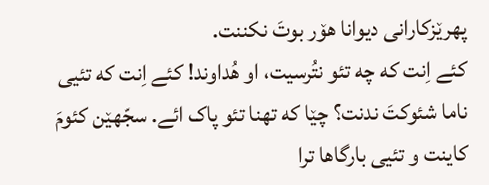پهرێزکارانی دیوانا هۆر بوتَ نکننت.
کئے اِنت که چه تئو نتُرسیت، او هُداوند! کئے اِنت که تئیی ناما شئوکتَ ندنت؟ چێا که تهنا تئو پاک ائے. سجّهێن کئومَ کاینت و تئیی بارگاها ترا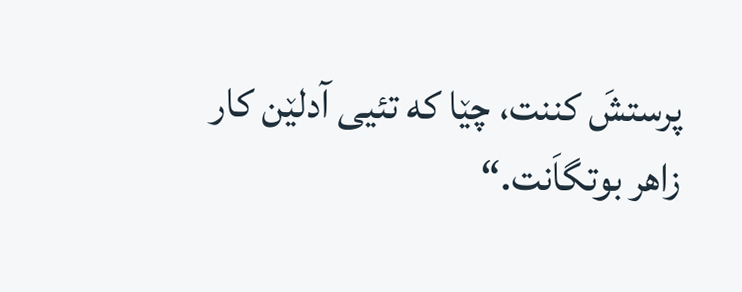پرستشَ کننت، چێا که تئیی آدلێن کار زاهر بوتگاَنت.“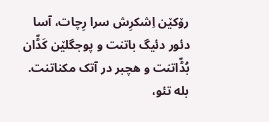رۆکێن اِشکرِش سرا رِچات، آسا دئور دئیگ باتنت و پوجگلێن کَڈّان بُڈّاتنت و هچبر در آتک مکناتنت.
بله تئو،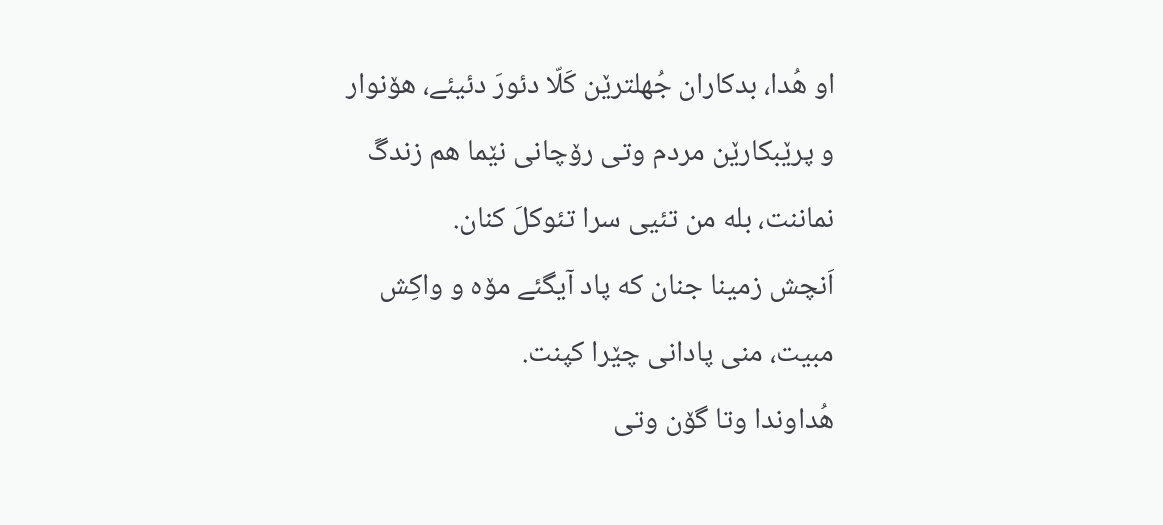او هُدا، بدکاران جُهلترێن کَلّا دئورَ دئیئے، هۆنوار و پرێبکارێن مردم وتی رۆچانی نێما هم زندگَ نماننت، بله من تئیی سرا تئوکلَ کنان.
اَنچش زمینا جنان که پاد آیگئے مۆه و واکِش مبیت، منی پادانی چێرا کپنت.
هُداوندا وتا گۆن وتی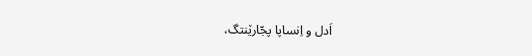اَدل و اِنساپا پجّارێنتگ،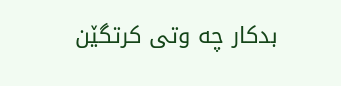بدکار چه وتی کرتگێن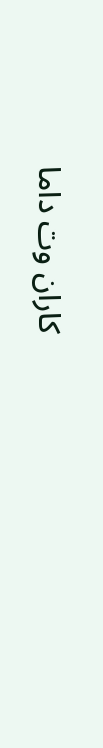کاران وت داما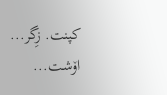کپنت. زِگر... اۆشت...